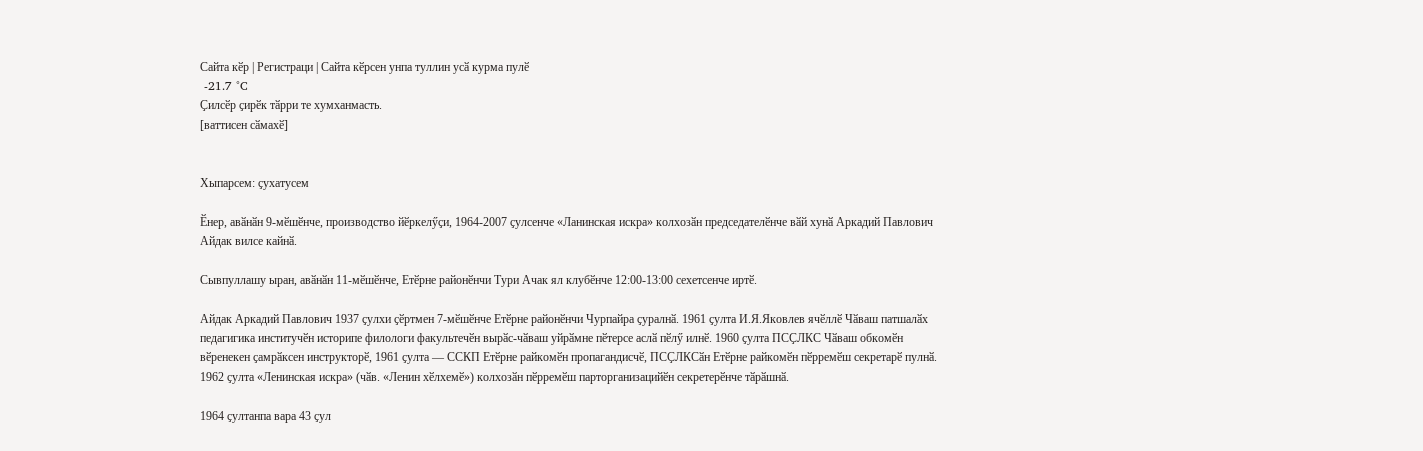Сайта кӗр | Регистраци | Сайта кӗрсен унпа туллин усӑ курма пулӗ
 -21.7 °C
Ҫилсӗр ҫирӗк тӑрри те хумханмасть.
[ваттисен сӑмахӗ]


Хыпарсем: ҫухатусем

Ӗнер, авӑнӑн 9-мӗшӗнче, производство йӗркелӳҫи, 1964-2007 ҫулсенче «Ланинская искра» колхозӑн председателӗнче вӑй хунӑ Аркадий Павлович Айдак вилсе кайнӑ.

Сывпуллашу ыран, авӑнӑн 11-мӗшӗнче, Етӗрне районӗнчи Тури Ачак ял клубӗнче 12:00-13:00 сехетсенче иртӗ.

Айдак Аркадий Павлович 1937 ҫулхи ҫӗртмен 7-мӗшӗнче Етӗрне районӗнчи Чурпайра ҫуралнӑ. 1961 ҫулта И.Я.Яковлев ячӗллӗ Чӑваш патшалӑх педагигика институчӗн историпе филологи факультечӗн вырӑс-чӑваш уйрӑмне пӗтерсе аслӑ пӗлӳ илнӗ. 1960 ҫулта ПСҪЛКС Чӑваш обкомӗн вӗренекен ҫамрӑксен инструкторӗ, 1961 ҫулта — ССКП Етӗрне райкомӗн пропагандисчӗ, ПСҪЛКСӑн Етӗрне райкомӗн пӗрремӗш секретарӗ пулнӑ. 1962 ҫулта «Ленинская искра» (чӑв. «Ленин хӗлхемӗ») колхозӑн пӗрремӗш парторганизацийӗн секретерӗнче тӑрӑшнӑ.

1964 ҫултанпа вара 43 ҫул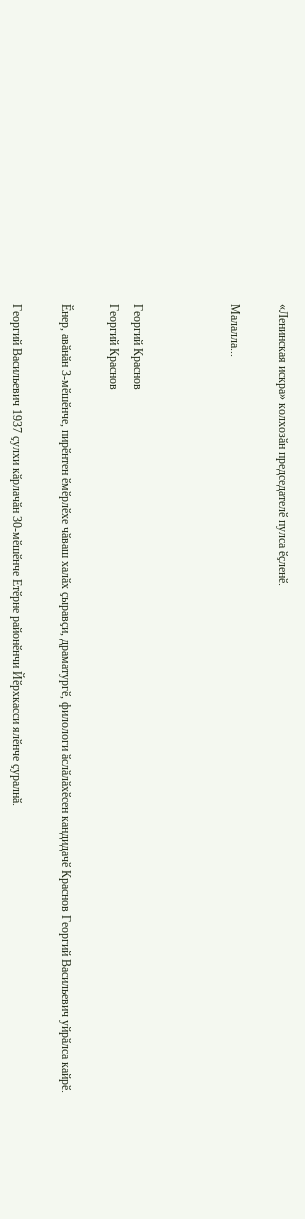«Ленинская искра» колхозӑн председателӗ пулса ӗҫленӗ.

Малалла...



Георгий Краснов
Георгий Краснов

Ӗнер, авӑнӑн 3-мӗшӗнче, пирӗнтен ӗмӗрлӗхе чӑваш халӑх ҫыравҫи, драматургӗ, филологи ӑслӑлӑхӗсен кандидачӗ Краснов Георгий Васильевич уйрӑлса кайрӗ.

Георгий Васильевич 1937 ҫулхи кӑрлачӑн 30-мӗшӗнче Етӗрне районӗнчи Йӗрхкасси ялӗнче ҫуралнӑ.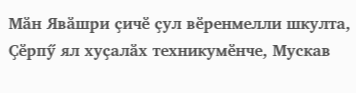Мӑн Явӑшри ҫичӗ ҫул вӗренмелли шкулта, Ҫӗрпӳ ял хуҫалӑх техникумӗнче, Мускав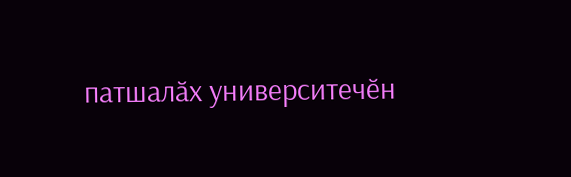патшалӑх университечӗн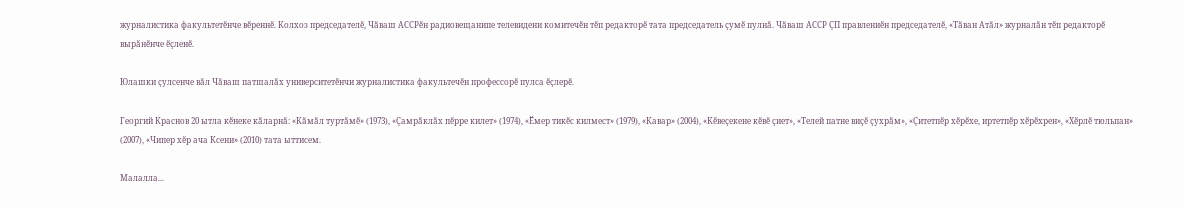журналистика факультетӗнче вӗреннӗ. Колхоз председателӗ, Чӑваш АССРӗн радиовещанипе телевидени комитечӗн тӗп редакторӗ тата председатель ҫумӗ пулнӑ. Чӑваш АССР ҪП правлениӗн председателӗ, «Тӑван Атӑл» журналӑн тӗп редакторӗ вырӑнӗнче ӗҫленӗ.

Юлашки ҫулсенче вӑл Чӑваш патшалӑх университетӗнчи журналистика факультечӗн профессорӗ пулса ӗҫлерӗ.

Георгий Краснов 20 ытла кӗнеке кӑларнӑ: «Кӑмӑл туртӑмӗ» (1973), «Ҫамрӑклӑх пӗрре килет» (1974), «Ӗмер тикӗс килмест» (1979), «Кавар» (2004), «Кӗвеҫекене кӗвӗ ҫиет», «Телей патне виҫӗ ҫухрӑм», «Ҫитетпӗр хӗрӗхе, иртетпӗр хӗрӗхрен», «Хӗрлӗ тюльпан» (2007), «Чипер хӗр ача Ксени» (2010) тата ыттисем.

Малалла...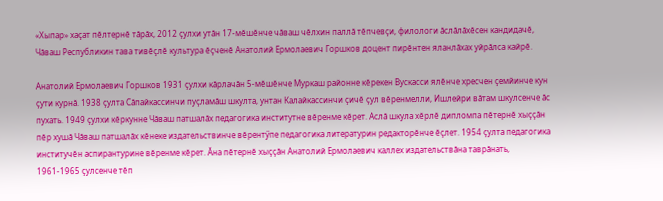«Хыпар» хаҫат пӗлтернӗ тӑрӑх, 2012 ҫулхи утӑн 17-мӗшӗнче чӑваш чӗлхин паллӑ тӗпчевҫи, филологи ӑслӑлӑхӗсен кандидачӗ, Чӑваш Республикин тава тивӗҫлӗ культура ӗҫченӗ Анатолий Ермолаевич Горшков доцент пирӗнтен яланлӑхах уйрӑлса кайрӗ.

Анатолий Ермолаевич Горшков 1931 ҫулхи кӑрлачӑн 5-мӗшӗнче Муркаш районне кӗрекен Вускасси ялӗнче хресчен ҫемйинче кун ҫути курнӑ. 1938 ҫулта Сӑпайкассинчи пуҫламӑш шкулта, унтан Калайкассинчи ҫичӗ ҫул вӗренмелли, Ишлейри вӑтам шкулсенче ӑс пухать. 1949 ҫулхи кӗркунне Чӑваш патшалӑх педагогика институтне вӗренме кӗрет. Аслӑ шкула хӗрлӗ дипломпа пӗтернӗ хыҫҫӑн пӗр хушӑ Чӑваш патшалӑх кӗнеке издательствинче вӗрентӳпе педагогика литературин редакторӗнче ӗҫлет. 1954 ҫулта педагогика институчӗн аспирантурине вӗренме кӗрет. Ӑна пӗтернӗ хыҫҫӑн Анатолий Ермолаевич каллех издательствӑна таврӑнать, 1961-1965 ҫулсенче тӗп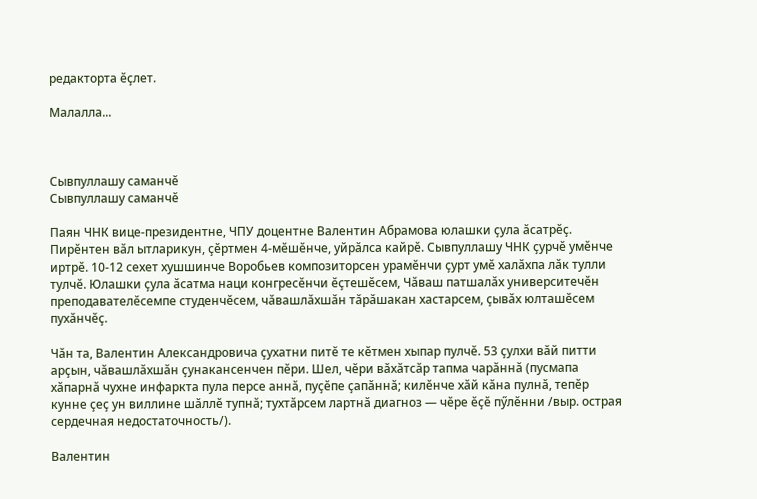редакторта ӗҫлет.

Малалла...



Сывпуллашу саманчӗ
Сывпуллашу саманчӗ

Паян ЧНК вице-президентне, ЧПУ доцентне Валентин Абрамова юлашки ҫула ӑсатрӗҫ. Пирӗнтен вӑл ытларикун, ҫӗртмен 4-мӗшӗнче, уйрӑлса кайрӗ. Сывпуллашу ЧНК ҫурчӗ умӗнче иртрӗ. 10-12 сехет хушшинче Воробьев композиторсен урамӗнчи ҫурт умӗ халӑхпа лӑк тулли тулчӗ. Юлашки ҫула ӑсатма наци конгресӗнчи ӗҫтешӗсем, Чӑваш патшалӑх университечӗн преподавателӗсемпе студенчӗсем, чӑвашлӑхшӑн тӑрӑшакан хастарсем, ҫывӑх юлташӗсем пухӑнчӗҫ.

Чӑн та, Валентин Александровича ҫухатни питӗ те кӗтмен хыпар пулчӗ. 53 ҫулхи вӑй питти арҫын, чӑвашлӑхшӑн ҫунакансенчен пӗри. Шел, чӗри вӑхӑтсӑр тапма чарӑннӑ (пусмапа хӑпарнӑ чухне инфаркта пула персе аннӑ, пуҫӗпе ҫапӑннӑ; килӗнче хӑй кӑна пулнӑ, тепӗр кунне ҫеҫ ун виллине шӑллӗ тупнӑ; тухтӑрсем лартнӑ диагноз — чӗре ӗҫӗ пӳлӗнни /выр. острая сердечная недостаточность/).

Валентин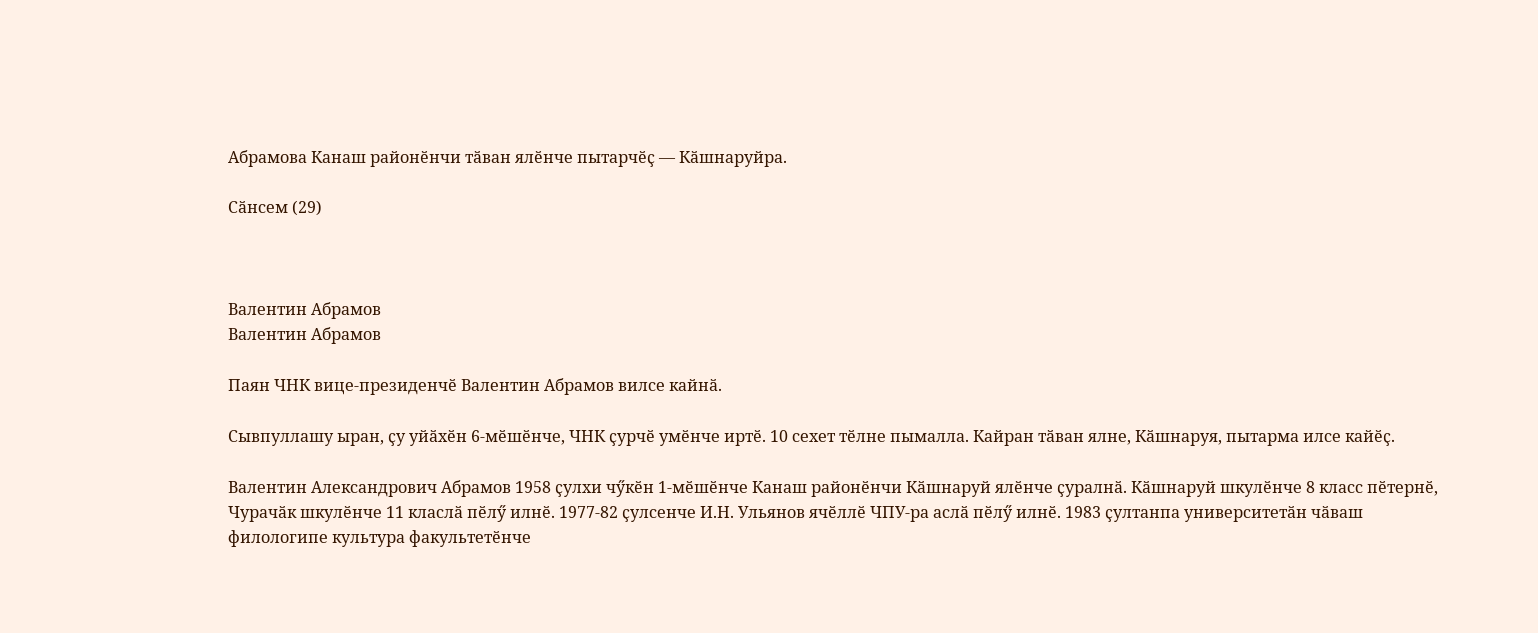Абрамова Канаш районӗнчи тӑван ялӗнче пытарчӗҫ — Кӑшнаруйра.

Сӑнсем (29)



Валентин Абрамов
Валентин Абрамов

Паян ЧНК вице-президенчӗ Валентин Абрамов вилсе кайнӑ.

Сывпуллашу ыран, ҫу уйӑхӗн 6-мӗшӗнче, ЧНК ҫурчӗ умӗнче иртӗ. 10 сехет тӗлне пымалла. Кайран тӑван ялне, Кӑшнаруя, пытарма илсе кайӗҫ.

Валентин Александрович Абрамов 1958 ҫулхи чӳкӗн 1-мӗшӗнче Канаш районӗнчи Кӑшнаруй ялӗнче ҫуралнӑ. Кӑшнаруй шкулӗнче 8 класс пӗтернӗ, Чурачӑк шкулӗнче 11 класлӑ пӗлӳ илнӗ. 1977-82 ҫулсенче И.Н. Ульянов ячӗллӗ ЧПУ-ра аслӑ пӗлӳ илнӗ. 1983 ҫултанпа университетӑн чӑваш филологипе культура факультетӗнче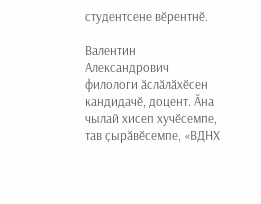студентсене вӗрентнӗ.

Валентин Александрович филологи ӑслӑлӑхӗсен кандидачӗ, доцент. Ӑна чылай хисеп хучӗсемпе, тав ҫырӑвӗсемпе, «ВДНХ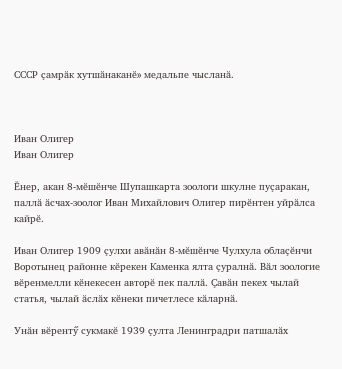СССР ҫамрӑк хутшӑнаканӗ» медальпе чысланӑ.



Иван Олигер
Иван Олигер

Ӗнер, акан 8-мӗшӗнче Шупашкарта зоологи шкулне пуҫаракан, паллӑ ӑсчах-зоолог Иван Михайлович Олигер пирӗнтен уйрӑлса кайрӗ.

Иван Олигер 1909 ҫулхи авӑнӑн 8-мӗшӗнче Чулхула облаҫӗнчи Воротынец районне кӗрекен Каменка ялта ҫуралнӑ. Вӑл зоологие вӗренмелли кӗнекесен авторӗ пек паллӑ. Ҫавӑн пекех чылай статья, чылай ӑслӑх кӗнеки пичетлесе кӑларнӑ.

Унӑн вӗрентӳ сукмакӗ 1939 ҫулта Ленинградри патшалӑх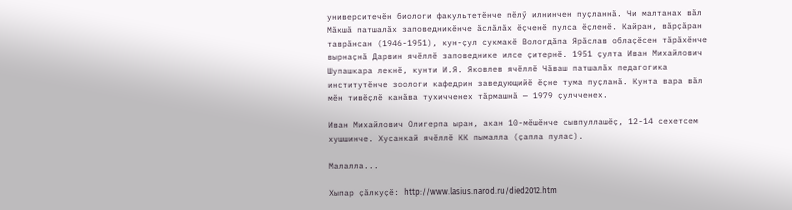университечӗн биологи факультетӗнче пӗлӳ илнинчен пуҫланнӑ. Чи малтанах вӑл Мӑкшӑ патшалӑх заповедникӗнче ӑслӑлӑх ӗҫченӗ пулса ӗҫленӗ. Кайран, вӑрҫӑран таврӑнсан (1946-1951), кун-ҫул сукмакӗ Вологдӑпа Ярӑслав облаҫӗсен тӑрӑхӗнче вырнаҫнӑ Дарвин ячӗллӗ заповеднике илсе ҫитернӗ. 1951 ҫулта Иван Михайлович Шупашкара лекнӗ, кунти И.Я. Яковлев ячӗллӗ Чӑваш патшалӑх педагогика институтӗнче зоологи кафедрин заведующийӗ ӗҫне тума пуҫланӑ. Кунта вара вӑл мӗн тивӗҫлӗ канӑва тухичченех тӑрмашнӑ — 1979 ҫулчченех.

Иван Михайлович Олигерпа ыран, акан 10-мӗшӗнче сывпуллашӗҫ, 12-14 сехетсем хушшинче. Хусанкай ячӗллӗ КК пымалла (ҫапла пулас).

Малалла...

Хыпар ҫӑлкуҫӗ: http://www.lasius.narod.ru/died2012.htm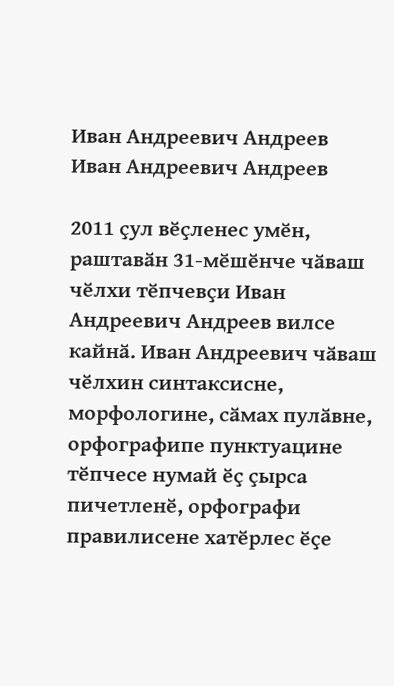Иван Андреевич Андреев
Иван Андреевич Андреев

2011 ҫул вӗҫленес умӗн, раштавӑн 31-мӗшӗнче чӑваш чӗлхи тӗпчевҫи Иван Андреевич Андреев вилсе кайнӑ. Иван Андреевич чӑваш чӗлхин синтаксисне, морфологине, сӑмах пулӑвне, орфографипе пунктуацине тӗпчесе нумай ӗҫ ҫырса пичетленӗ, орфографи правилисене хатӗрлес ӗҫе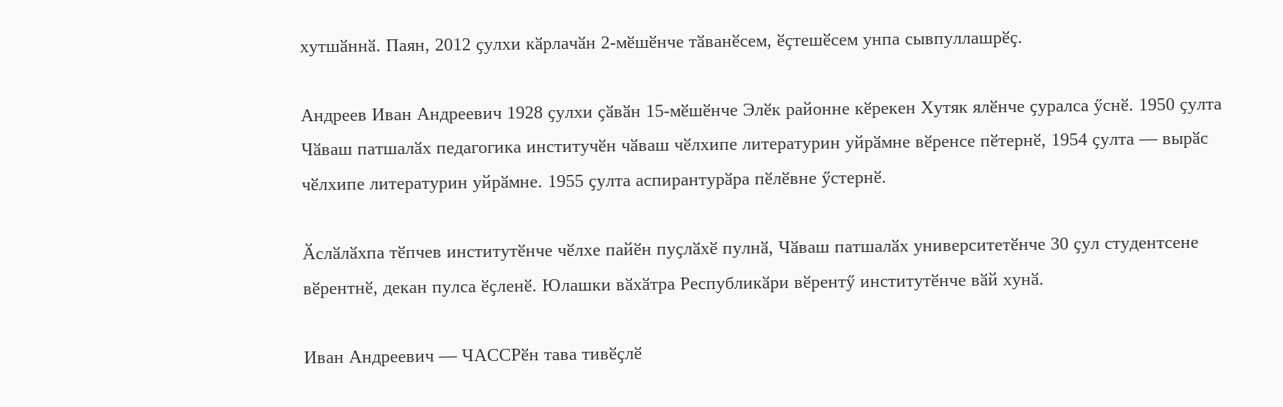хутшӑннӑ. Паян, 2012 ҫулхи кӑрлачӑн 2-мӗшӗнче тӑванӗсем, ӗҫтешӗсем унпа сывпуллашрӗҫ.

Андреев Иван Андреевич 1928 ҫулхи ҫӑвӑн 15-мӗшӗнче Элӗк районне кӗрекен Хутяк ялӗнче ҫуралса ӳснӗ. 1950 ҫулта Чӑваш патшалӑх педагогика институчӗн чӑваш чӗлхипе литературин уйрӑмне вӗренсе пӗтернӗ, 1954 ҫулта — вырӑс чӗлхипе литературин уйрӑмне. 1955 ҫулта аспирантурӑра пӗлӗвне ӳстернӗ.

Ӑслӑлӑхпа тӗпчев институтӗнче чӗлхе пайӗн пуҫлӑхӗ пулнӑ, Чӑваш патшалӑх университетӗнче 30 ҫул студентсене вӗрентнӗ, декан пулса ӗҫленӗ. Юлашки вӑхӑтра Республикӑри вӗрентӳ институтӗнче вӑй хунӑ.

Иван Андреевич — ЧАССРӗн тава тивӗҫлӗ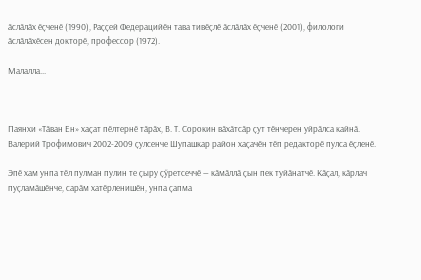ӑслӑлӑх ӗҫченӗ (1990), Раҫҫей Федерацийӗн тава тивӗҫлӗ ӑслӑлӑх ӗҫченӗ (2001), филологи ӑслӑлӑхӗсен докторӗ, профессор (1972).

Малалла...



Паянхи «Тӑван Ен» хаҫат пӗлтернӗ тӑрӑх, В. Т. Сорокин вӑхӑтсӑр ҫут тӗнчерен уйрӑлса кайнӑ. Валерий Трофимович 2002-2009 ҫулсенче Шупашкар район хаҫачӗн тӗп редакторӗ пулса ӗҫленӗ.

Эпӗ хам унпа тӗл пулман пулин те ҫыру ҫӳретсеччӗ — кӑмӑллӑ ҫын пек туйӑнатчӗ. Кӑҫал, кӑрлач пуҫламӑшӗнче, сарӑм хатӗрленишӗн, унпа ҫапма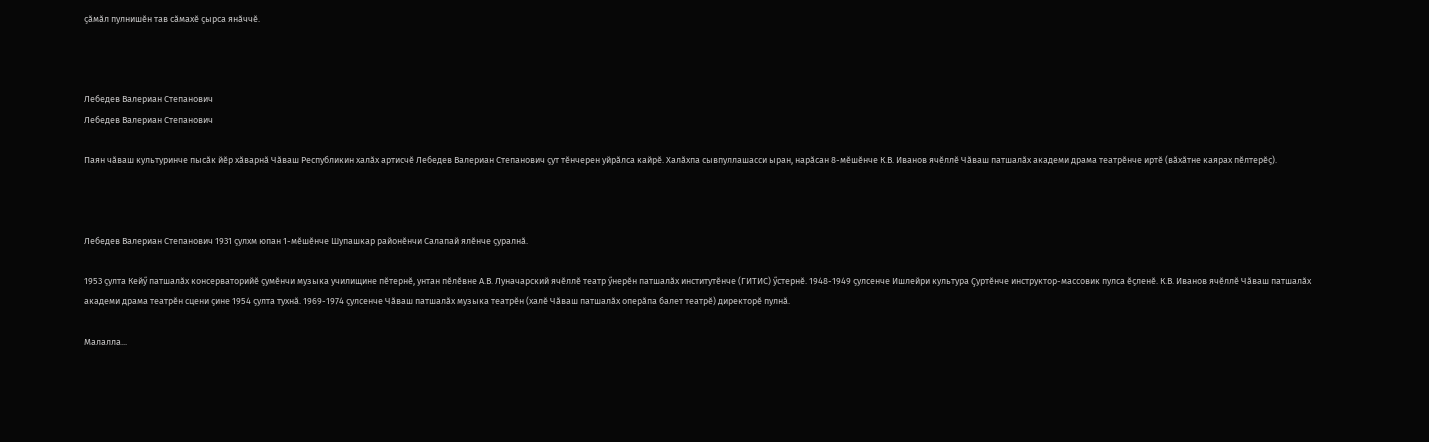ҫӑмӑл пулнишӗн тав сӑмахӗ ҫырса янӑччӗ.



Лебедев Валериан Степанович
Лебедев Валериан Степанович

Паян чӑваш культуринче пысӑк йӗр хӑварнӑ Чӑваш Республикин халӑх артисчӗ Лебедев Валериан Степанович ҫут тӗнчерен уйрӑлса кайрӗ. Халӑхпа сывпуллашасси ыран, нарӑсан 8-мӗшӗнче К.В. Иванов ячӗллӗ Чӑваш патшалӑх академи драма театрӗнче иртӗ (вӑхӑтне каярах пӗлтерӗҫ).



Лебедев Валериан Степанович 1931 ҫулхм юпан 1-мӗшӗнче Шупашкар районӗнчи Салапай ялӗнче ҫуралнӑ.

1953 ҫулта Кейӳ патшалӑх консерваторийӗ ҫумӗнчи музыка училищине пӗтернӗ, унтан пӗлӗвне А.В. Луначарский ячӗллӗ театр ӳнерӗн патшалӑх институтӗнче (ГИТИС) ӳстернӗ. 1948-1949 ҫулсенче Ишлейри культура Ҫуртӗнче инструктор-массовик пулса ӗҫленӗ. К.В. Иванов ячӗллӗ Чӑваш патшалӑх академи драма театрӗн сцени ҫине 1954 ҫулта тухнӑ. 1969-1974 ҫулсенче Чӑваш патшалӑх музыка театрӗн (халӗ Чӑваш патшалӑх оперӑпа балет театрӗ) директорӗ пулнӑ.

Малалла...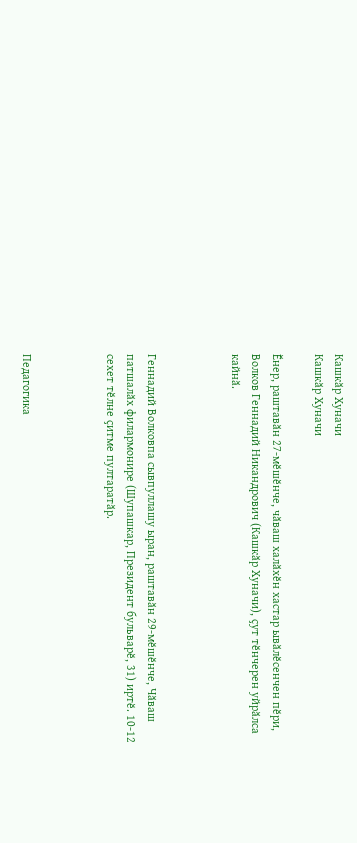Кашкӑр Хуначи
Кашкӑр Хуначи

Ӗнер, раштавӑн 27-мӗшӗнче, чӑваш халӑхӗн хастар ывӑлӗсенчен пӗри, Волков Геннадий Никандрович (Кашкӑр Хуначи), ҫут тӗнчерен уйрӑлса кайнӑ.



Геннадий Волковпа сывпуллашу ыран, раштавӑн 29-мӗшӗнче, Чӑваш патшалӑх филармонире (Шупашкар, Президент бульварӗ, 31) иртӗ. 10-12 сехет тӗлне ҫитме пултаратӑр.



Педагогика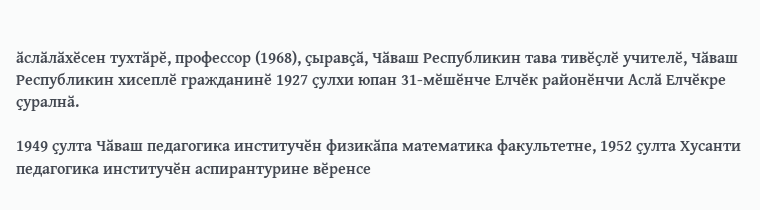ӑслӑлӑхӗсен тухтӑрӗ, профессор (1968), ҫыравҫӑ, Чӑваш Республикин тава тивӗҫлӗ учителӗ, Чӑваш Республикин хисеплӗ гражданинӗ 1927 ҫулхи юпан 31-мӗшӗнче Елчӗк районӗнчи Аслӑ Елчӗкре ҫуралнӑ.

1949 ҫулта Чӑваш педагогика институчӗн физикӑпа математика факультетне, 1952 ҫулта Хусанти педагогика институчӗн аспирантурине вӗренсе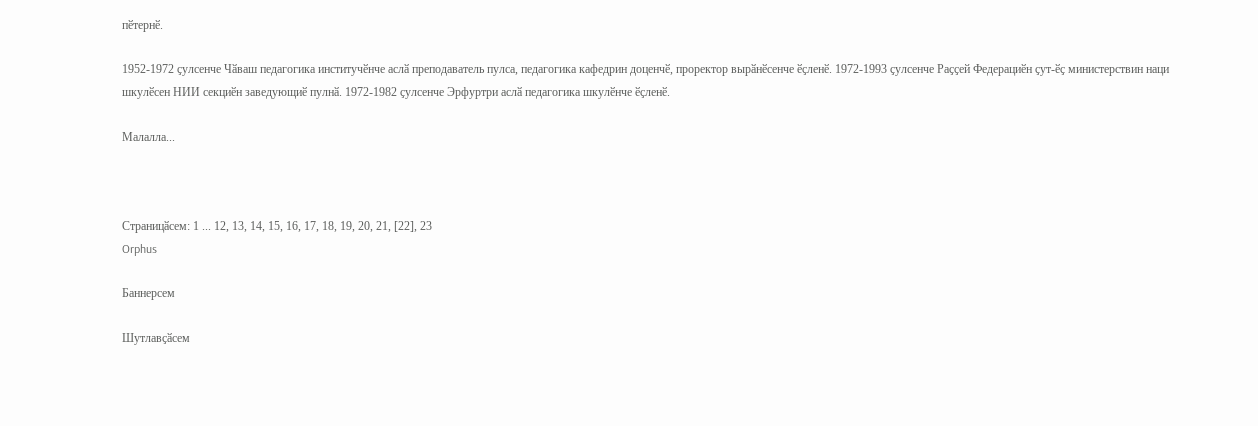пӗтернӗ.

1952-1972 ҫулсенче Чӑваш педагогика институчӗнче аслӑ преподаватель пулса, педагогика кафедрин доценчӗ, проректор вырӑнӗсенче ӗҫленӗ. 1972-1993 ҫулсенче Раҫҫей Федерациӗн ҫут-ӗҫ министерствин наци шкулӗсен НИИ секциӗн заведующиӗ пулнӑ. 1972-1982 ҫулсенче Эрфуртри аслӑ педагогика шкулӗнче ӗҫленӗ.

Малалла...



Страницӑсем: 1 ... 12, 13, 14, 15, 16, 17, 18, 19, 20, 21, [22], 23
Orphus

Баннерсем

Шутлавҫӑсем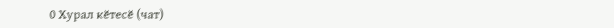0 Хурал кӗтесӗ (чат)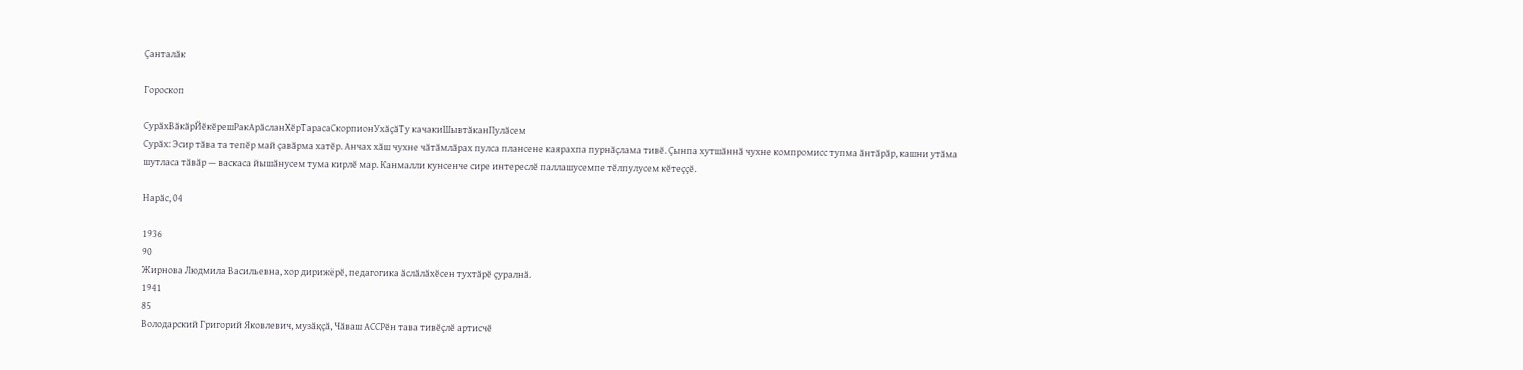Ҫанталӑк

Гороскоп

СурӑхВӑкӑрЙӗкӗрешРакАрӑсланХӗрТарасаСкорпионУхӑҫӑТу качакиШывтӑканПулӑсем
Сурӑх: Эсир тӑва та тепӗр май ҫавӑрма хатӗр. Анчах хӑш чухне чӑтӑмлӑрах пулса плансене каярахпа пурнӑҫлама тивӗ. Ҫынпа хутшӑннӑ чухне компромисс тупма ӑнтӑрӑр, кашни утӑма шутласа тӑвӑр — васкаса йышӑнусем тума кирлӗ мар. Канмалли кунсенче сире интереслӗ паллашусемпе тӗлпулусем кӗтеҫҫӗ.

Нарӑс, 04

1936
90
Жирнова Людмила Васильевна, хор дирижёрӗ, педагогика ӑслӑлӑхӗсен тухтӑрӗ ҫуралнӑ.
1941
85
Володарский Григорий Яковлевич, музӑқҫӑ, Чӑваш АССРӗн тава тивӗҫлӗ артисчӗ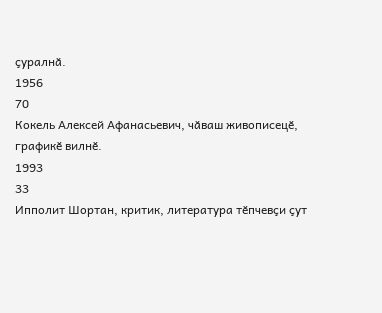ҫуралнӑ.
1956
70
Кокель Алексей Афанасьевич, чӑваш живописецӗ, графикӗ вилнӗ.
1993
33
Ипполит Шортан, критик, литература тӗпчевҫи ҫут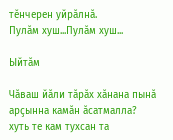тӗнчерен уйрӑлнӑ.
Пулӑм хуш...Пулӑм хуш...

Ыйтӑм

Чӑваш йӑли тӑрӑх хӑнана пынӑ арҫынна камӑн ӑсатмалла?
хуть те кам тухсан та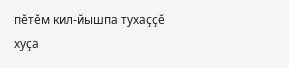пӗтӗм кил-йышпа тухаҫҫӗ
хуҫа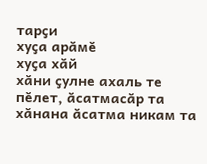тарҫи
хуҫа арӑмӗ
хуҫа хӑй
хӑни ҫулне ахаль те пӗлет, ӑсатмасӑр та
хӑнана ӑсатма никам та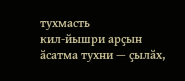тухмасть
кил-йышри арҫын
ӑсатма тухни — ҫылӑх,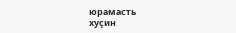юрамасть
хуҫин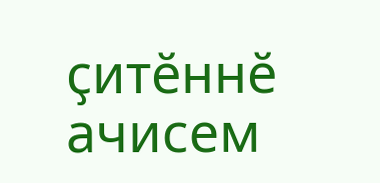ҫитӗннӗ ачисем